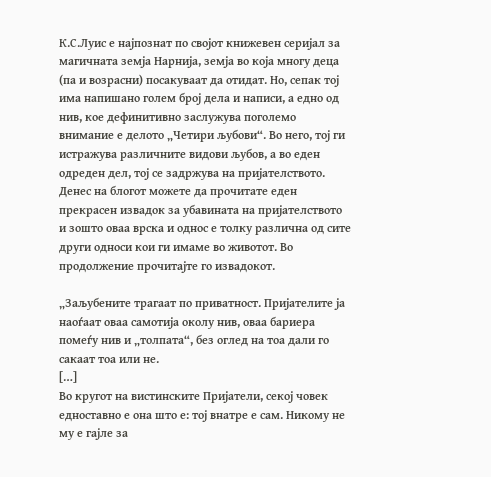К.С.Луис е најпознат по својот книжевен серијал за магичната земја Нарнија, земја во која многу деца (па и возрасни) посакуваат да отидат. Но, сепак тој има напишано голем број дела и написи, а едно од нив, кое дефинитивно заслужува поголемо внимание е делото „Четири љубови“. Во него, тој ги истражува различните видови љубов, а во еден одреден дел, тој се задржува на пријателството.
Денес на блогот можете да прочитате еден прекрасен извадок за убавината на пријателството и зошто оваа врска и однос е толку различна од сите други односи кои ги имаме во животот. Во продолжение прочитајте го извадокот.

„Заљубените трагаат по приватност. Пријателите ја наоѓаат оваа самотија околу нив, оваа бариера помеѓу нив и „толпата“, без оглед на тоа дали го сакаат тоа или не.
[…]
Во кругот на вистинските Пријатели, секој човек едноставно е она што е: тој внатре е сам. Никому не му е гајле за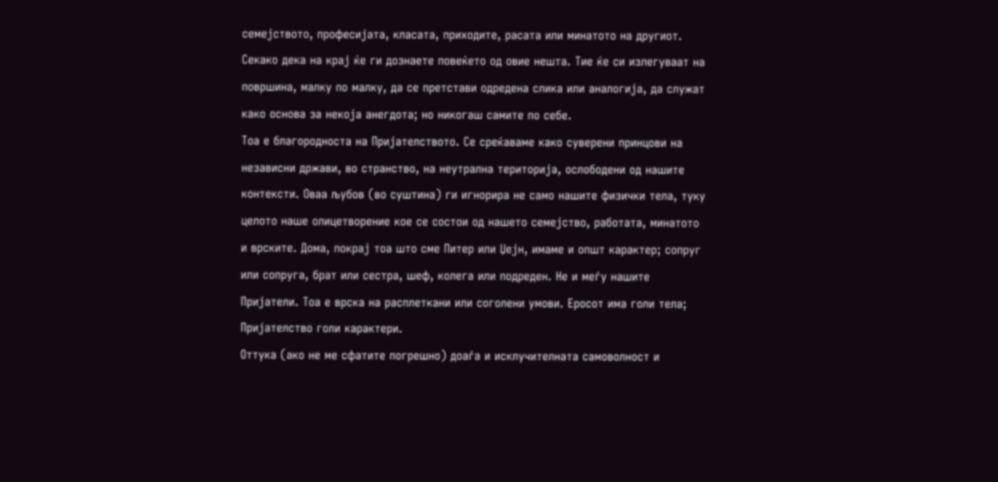семејството, професијата, класата, приходите, расата или минатото на другиот. Секако дека на крај ќе ги дознаете повеќето од овие нешта. Тие ќе си излегуваат на површина, малку по малку, да се претстави одредена слика или аналогија, да служат како основа за некоја анегдота; но никогаш самите по себе.
Тоа е благородноста на Пријателството. Се среќаваме како суверени принцови на независни држави, во странство, на неутрална територија, ослободени од нашите контексти. Оваа љубов (во суштина) ги игнорира не само нашите физички тела, туку целото наше олицетворение кое се состои од нашето семејство, работата, минатото и врските. Дома, покрај тоа што сме Питер или Џејн, имаме и општ карактер; сопруг или сопруга, брат или сестра, шеф, колега или подреден. Не и меѓу нашите Пријатели. Тоа е врска на расплеткани или соголени умови. Еросот има голи тела; Пријателство голи карактери.
Оттука (ако не ме сфатите погрешно) доаѓа и исклучителната самоволност и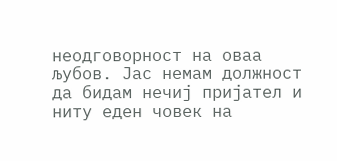неодговорност на оваа љубов. Јас немам должност да бидам нечиј пријател и ниту еден човек на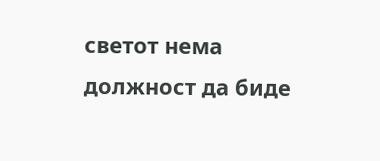светот нема должност да биде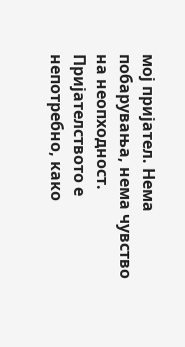мој пријател. Нема побарувања, нема чувство на неопходност. Пријателството е непотребно, како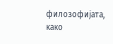филозофијата, како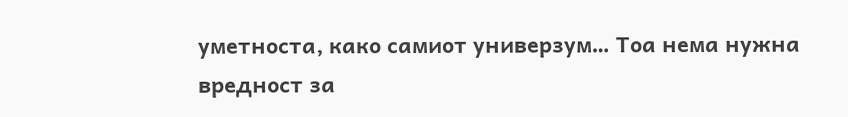уметноста, како самиот универзум… Тоа нема нужна вредност за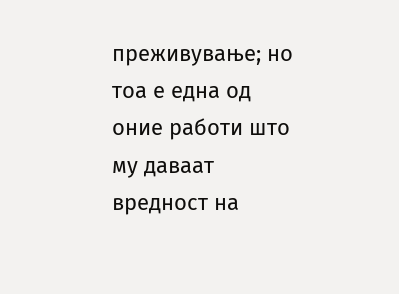преживување; но тоа е една од оние работи што му даваат вредност на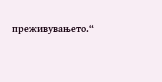преживувањето.“